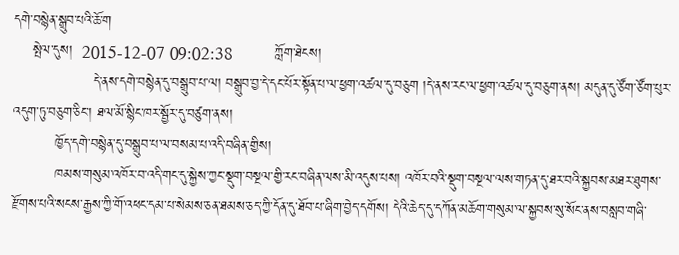དགེ་བསྙེན་སྒྲུབ་པའི་ཆོ་ག
    སྤེལ་དུས།  2015-12-07 09:02:38         ཀློག་ཐེངས།
                 དེ་ནས་དགེ་བསྙེན་དུ་བསྒྲུབ་པ་ལ། བསྒྲུབ་བྱ་དེ་དང་པོར་སྟོན་པ་ལ་ཕྱག་འཚལ་དུ་བཅུག །དེ་ནས་རང་ལ་ཕྱག་འཚལ་དུ་བཅུག་ནས། མདུན་དུ་ཙོག་ཙོག་པུར་འདུག་ཏུ་བཅུག་ཅིང་། ཐལ་མོ་སྙིང་ཁར་སྦྱོར་དུ་བཙུག་ནས།
         ཁྱོད་དགེ་བསྙེན་དུ་བསྒྲུབ་པ་ལ་བསམ་པ་འདི་བཞིན་གྱིས།
         ཁམས་གསུམ་འཁོར་བ་འདི་གང་དུ་སྐྱེས་ཀྱང་སྡུག་བསྔལ་གྱི་རང་བཞིན་ལས་མི་འདུས་པས། འཁོར་བའི་སྡུག་བསྔལ་ལས་གཏན་དུ་ཐར་བའི་སྐྱབས་མཐར་ཐུགས་རྫོགས་པའི་སངས་རྒྱས་ཀྱི་གོ་འཕང་དམ་པ་སེམས་ཅན་ཐམས་ཅད་ཀྱི་དོན་དུ་ཐོབ་པ་ཞིག་བྱེད་དགོས། དེའི་ཆེད་དུ་དཀོན་མཆོག་གསུམ་ལ་སྐྱབས་སུ་སོང་ནས་བསླབ་གཞི་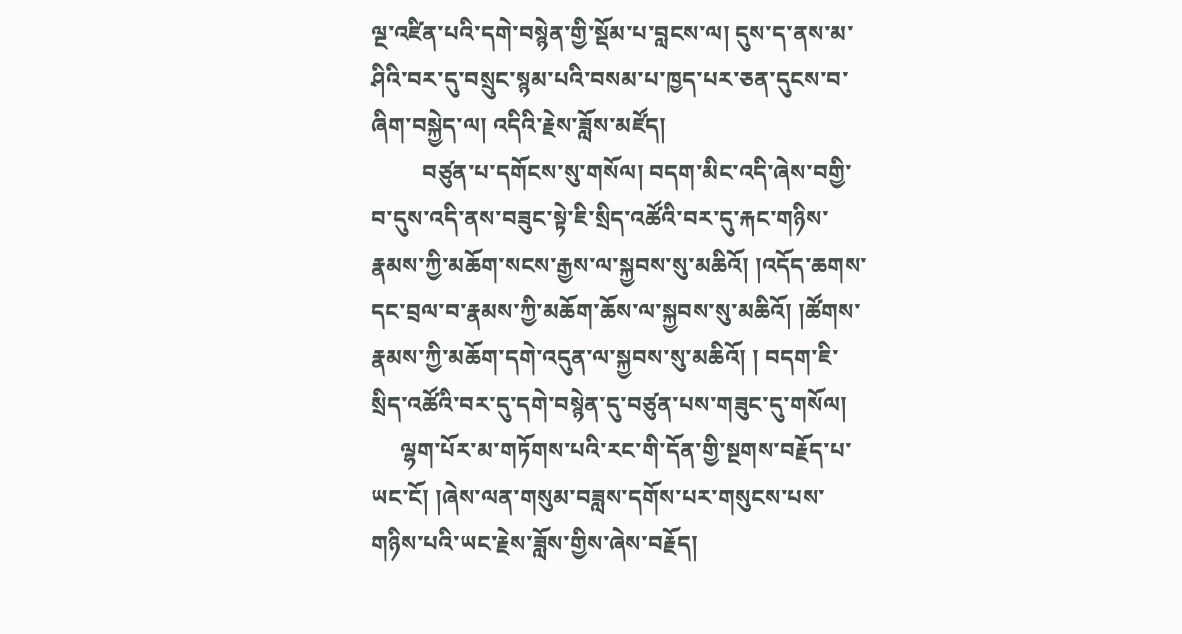ལྔ་འཛིན་པའི་དགེ་བསྙེན་གྱི་སྡོམ་པ་བླངས་ལ། དུས་ད་ནས་མ་ཤིའི་བར་དུ་བསྲུང་སྙམ་པའི་བསམ་པ་ཁྱད་པར་ཅན་དུངས་བ་ཞིག་བསྐྱེད་ལ། འདིའི་རྗེས་ཟློས་མཛོད།
         བཙུན་པ་དགོངས་སུ་གསོལ། བདག་མིང་འདི་ཞེས་བགྱི་བ་དུས་འདི་ནས་བཟུང་སྟེ་ཇི་སྲིད་འཚོའི་བར་དུ་རྐང་གཉིས་རྣམས་ཀྱི་མཆོག་སངས་རྒྱས་ལ་སྐྱབས་སུ་མཆིའོ། །འདོད་ཆགས་དང་བྲལ་བ་རྣམས་ཀྱི་མཆོག་ཆོས་ལ་སྐྱབས་སུ་མཆིའོ། །ཚོགས་རྣམས་ཀྱི་མཆོག་དགེ་འདུན་ལ་སྐྱབས་སུ་མཆིའོ། ། བདག་ཇི་སྲིད་འཚོའི་བར་དུ་དགེ་བསྙེན་དུ་བཙུན་པས་གཟུང་དུ་གསོལ།
     ལྷག་པོར་མ་གཏོགས་པའི་རང་གི་དོན་གྱི་སྔགས་བརྗོད་པ་ཡང་ངོ། །ཞེས་ལན་གསུམ་བཟླས་དགོས་པར་གསུངས་པས་གཉིས་པའི་ཡང་རྗེས་ཟློས་གྱིས་ཞེས་བརྗོད།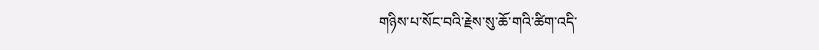གཉིས་པ་སོང་བའི་རྗེས་སུ་ཆོ་གའི་ཚིག་འདི་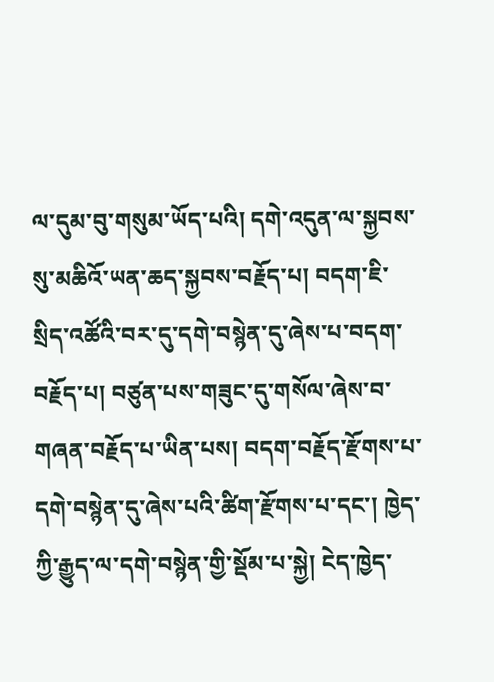ལ་དུམ་བུ་གསུམ་ཡོད་པའི། དགེ་འདུན་ལ་སྐྱབས་སུ་མཆིའོ་ཡན་ཆད་སྐྱབས་བརྗོད་པ། བདག་ཇི་སྲིད་འཚོའི་བར་དུ་དགེ་བསྙེན་དུ་ཞེས་པ་བདག་བརྗོད་པ། བཙུན་པས་གཟུང་དུ་གསོལ་ཞེས་བ་གཞན་བརྗོད་པ་ཡིན་པས། བདག་བརྗོད་རྫོགས་པ་དགེ་བསྙེན་དུ་ཞེས་པའི་ཚིག་རྫོགས་པ་དང་། ཁྱེད་ཀྱི་རྒྱུད་ལ་དགེ་བསྙེན་གྱི་སྡོམ་པ་སྐྱེ། ངེད་ཁྱེད་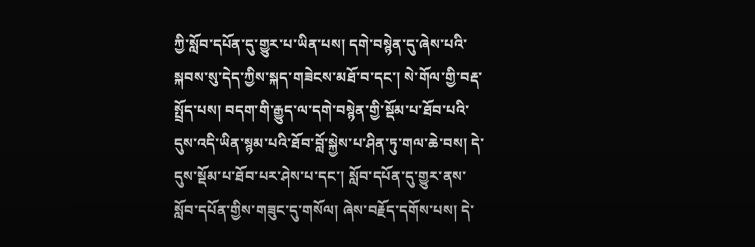ཀྱི་སློབ་དཔོན་དུ་གྱུར་པ་ཡིན་པས། དགེ་བསྙེན་དུ་ཞེས་པའི་སྐབས་སུ་དེད་ཀྱིས་སྐད་གཟེངས་མཐོ་བ་དང་། སེ་གོལ་གྱི་བརྡ་སྤྲོད་པས། བདག་གི་རྒྱུད་ལ་དགེ་བསྙེན་གྱི་སྡོམ་པ་ཐོབ་པའི་དུས་འདི་ཡིན་སྙམ་པའི་ཐོབ་བློ་སྐྱེས་པ་ཤིན་ཏུ་གལ་ཆེ་བས། དེ་དུས་སྡོམ་པ་ཐོབ་པར་ཤེས་པ་དང་། སློབ་དཔོན་དུ་གྱུར་ནས་སློབ་དཔོན་གྱིས་གཟུང་དུ་གསོལ། ཞེས་བརྗོད་དགོས་པས། དེ་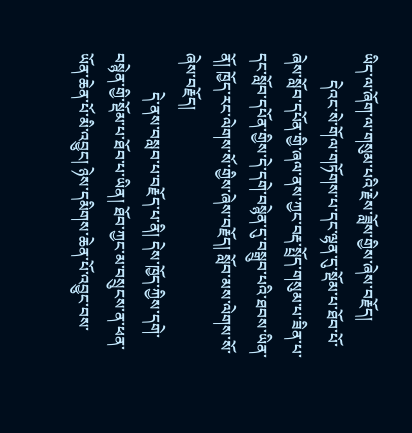ཡིད་ལ་ཞོག་ལ་གསུམ་པའི་རྗེས་ཟློས་གྱིས་ཞེས་བརྗོད།
       དེའང་སེ་གོལ་གཏོགས་པ་དང་ལྷན་དུ་སྡོམ་པ་ཐོབ་པོ་ཞེས་སློབ་དཔོན་གྱི་ཞལ་ནས་ཀྱང་བརྡ་སྤྲོད་གསུམ་པ་ཟིན་པ་དང་སློབ་དཔོན་གྱིས་དེ་དགེ་བསྙེན་དུ་བསྒྲུབ་པའི་ཐབས་ཡིན་ནོ། ཁྱོད་རང་ལེགས་སོ་གྱིས་ཞེས་བརྗོད། སློབ་མས་ལེགས་སོ་ཞེས་བརྗོད།
          དེ་ནས་བསླབ་པ་བརྗོད་པ་ནི། དེས་ཁྱོད་ཀྱིས་དགེ་བསྙེན་གྱི་སྡོམ་པ་ཐོབ་པ་ཡིན། ཐོབ་ཀྱང་མ་བསྲུངས་ན་ཕན་ཡོན་ཆེན་པོ་མི་འབྱུང། ཉེས་དམིགས་ཆེན་པོ་འབྱུང་བས་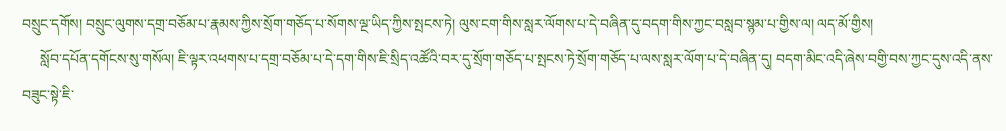བསྲུང་དགོས། བསྲུང་ལུགས་དགྲ་བཅོམ་པ་རྣམས་ཀྱིས་སྲོག་གཅོད་པ་སོགས་ལྔ་ཡིད་ཀྱིས་སྤངས་ཏེ། ལུས་ངག་གིས་སླར་ལོགས་པ་དེ་བཞིན་དུ་བདག་གིས་ཀྱང་བསླབ་སྙམ་པ་གྱིས་ལ། ལད་མོ་གྱིས།
     སློབ་དཔོན་དགོངས་སུ་གསོལ། ཇི་ལྟར་འཕགས་པ་དགྲ་བཅོམ་པ་དེ་དག་གིས་ཇི་སྲིད་འཚོའི་བར་དུ་སྲོག་གཅོད་པ་སྤངས་ཏེ་སྲོག་གཅོད་པ་ལས་སླར་ལོག་པ་དེ་བཞིན་དུ། བདག་མིང་འདི་ཞེས་བགྱི་བས་ཀྱང་དུས་འདི་ནས་བཟུང་སྟེ་ཇི་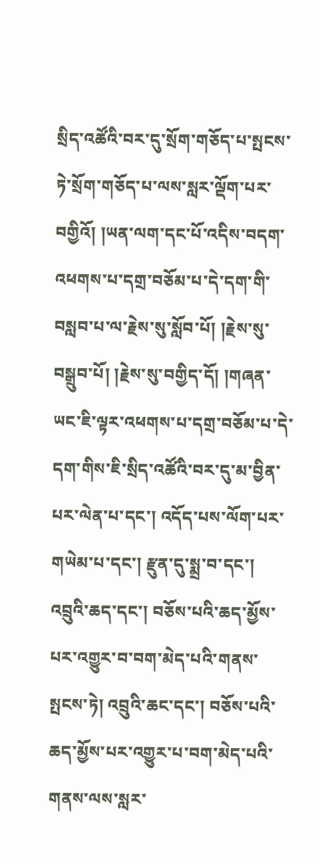སྲིད་འཚོའི་བར་དུ་སྲོག་གཅོད་པ་སྤངས་ཏེ་སྲོག་གཅོད་པ་ལས་སླར་ལྡོག་པར་བགྱིའོ། །ཡན་ལག་དང་པོ་འདིས་བདག་འཕགས་པ་དགྲ་བཅོམ་པ་དེ་དག་གི་བསླབ་པ་ལ་རྗེས་སུ་སློབ་པོ། །རྗེས་སུ་བསྒྲུབ་པོ། །རྗེས་སུ་བགྱིད་དོ། །གཞན་ཡང་ཇི་ལྟར་འཕགས་པ་དགྲ་བཅོམ་པ་དེ་དག་གིས་ཇི་སྲིད་འཚོའི་བར་དུ་མ་བྱིན་པར་ལེན་པ་དང་། འདོད་པས་ལོག་པར་གཡེམ་པ་དང་། རྫུན་དུ་སྨྲ་བ་དང་། འབྲུའི་ཆད་དང་། བཅོས་པའི་ཆད་མྱོས་པར་འགྱུར་བ་བག་མེད་པའི་གནས་སྤངས་ཏེ། འབྲུའི་ཆང་དང་། བཅོས་པའི་ཆད་མྱོས་པར་འགྱུར་པ་བག་མེད་པའི་གནས་ལས་སླར་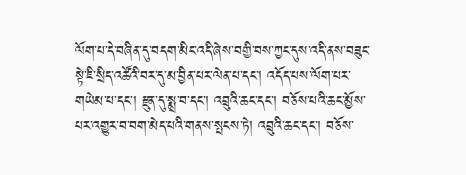ལོག་པ་དེ་བཞིན་དུ་བདག་མིང་འདི་ཞེས་བགྱི་བས་ཀྱང་དུས་འདི་ནས་བཟུང་སྟེ་ཇི་སྲིད་འཚོའི་བར་དུ་མ་བྱིན་པར་ལེན་པ་དང་། འདོད་པས་ལོག་པར་གཡེམ་པ་དང་། རྫུན་དུ་སྨྲ་བ་དང་། འབྲུའི་ཆང་དང་། བཅོས་པའི་ཆང་མྱོས་པར་འགྱུར་བ་བག་མེད་པའི་གནས་སྤངས་ཏེ། འབྲུའི་ཆང་དང་། བཅོས་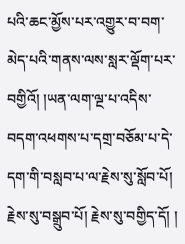པའི་ཆང་མྱོས་པར་འགྱུར་བ་བག་མེད་པའི་གནས་ལས་སླར་ལྡོག་པར་བགྱིའོ། །ཡན་ལག་ལྔ་པ་འདིས་བདག་འཕགས་པ་དགྲ་བཅོམ་པ་དེ་དག་གི་བསླབ་པ་ལ་རྗེས་སུ་སློབ་པོ། རྗེས་སུ་བསྒྲུབ་པོ། རྗེས་སུ་བགྱིད་དོ། །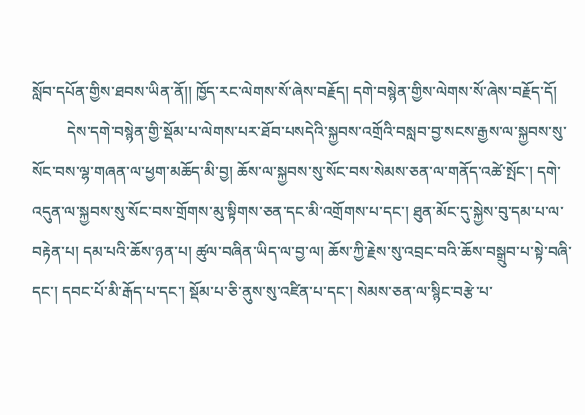སློབ་དཔོན་གྱིས་ཐབས་ཡིན་ནོ།། ཁྱོད་རང་ལེགས་སོ་ཞེས་བརྗོད། དགེ་བསྙེན་གྱིས་ལེགས་སོ་ཞེས་བརྗོད་དོ།
         དེས་དགེ་བསྙེན་གྱི་སྡོམ་པ་ལེགས་པར་ཐོབ་པསདེའི་སྐྱབས་འགྲོའི་བསླབ་བྱ་སངས་རྒྱས་ལ་སྐྱབས་སུ་སོང་བས་ལྷ་གཞན་ལ་ཕྱག་མཆོད་མི་བྱ། ཆོས་ལ་སྐྱབས་སུ་སོང་བས་སེམས་ཅན་ལ་གནོད་འཚེ་སྤོང་། དགེ་འདུན་ལ་སྐྱབས་སུ་སོང་བས་གྲོགས་མུ་སྟིགས་ཅན་དང་མི་འགྲོགས་པ་དང་། ཐུན་མོང་དུ་སྐྱེས་བུ་དམ་པ་ལ་བརྟེན་པ། དམ་པའི་ཆོས་ཉན་པ། ཚུལ་བཞིན་ཡིད་ལ་བྱ་ལ། ཆོས་ཀྱི་རྗེས་སུ་འབྲང་བའི་ཆོས་བསྒྲུབ་པ་སྟེ་བཞི་དང་། དབང་པོ་མི་རྒོད་པ་དང་། སྡོམ་པ་ཅི་ནུས་སུ་འཛིན་པ་དང་། སེམས་ཅན་ལ་སྙིང་བརྩེ་པ་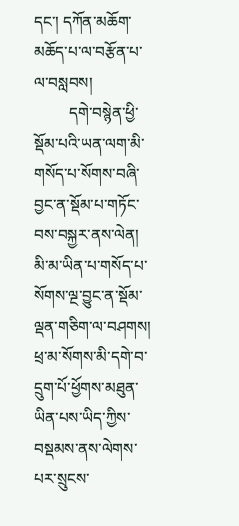དང་། དཀོན་མཆོག་མཆོད་པ་ལ་བརྩོན་པ་ལ་བསླབས།
         དགེ་བསྙེན་ཕྱི་སྡོམ་པའི་ཡན་ལག་མི་གསོད་པ་སོགས་བཞི་བྱང་ན་སྡོམ་པ་གཏོང་བས་བསྐྱར་ནས་ལེན། མི་མ་ཡིན་པ་གསོད་པ་སོགས་ལྔ་བྱུང་ན་སྡོམ་ལྡན་གཅིག་ལ་བཤགས། ཕྲ་མ་སོགས་མི་དགེ་བ་དྲུག་པོ་ཕྱོགས་མཐུན་ཡིན་པས་ཡིད་ཀྱིས་བསྡམས་ནས་ལེགས་པར་སྲུངས་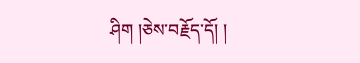ཤིག །ཅེས་བརྗོད་དོ། །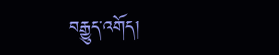བརྒྱུད་འགོད།